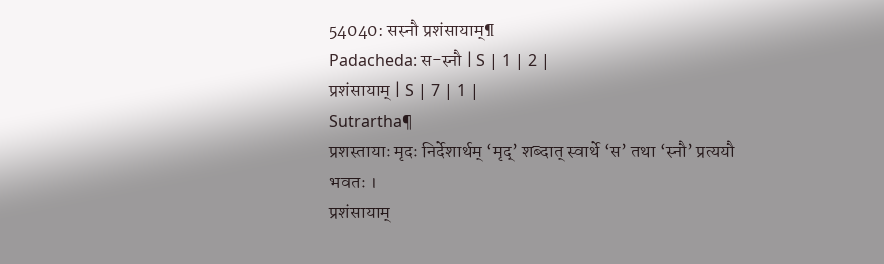54040: सस्नौ प्रशंसायाम्¶
Padacheda: स-स्नौ | S | 1 | 2 |
प्रशंसायाम् | S | 7 | 1 |
Sutrartha¶
प्रशस्तायाः मृदः निर्देशार्थम् ‘मृद्’ शब्दात् स्वार्थे ‘स’ तथा ‘स्नौ’ प्रत्ययौ भवतः ।
प्रशंसायाम्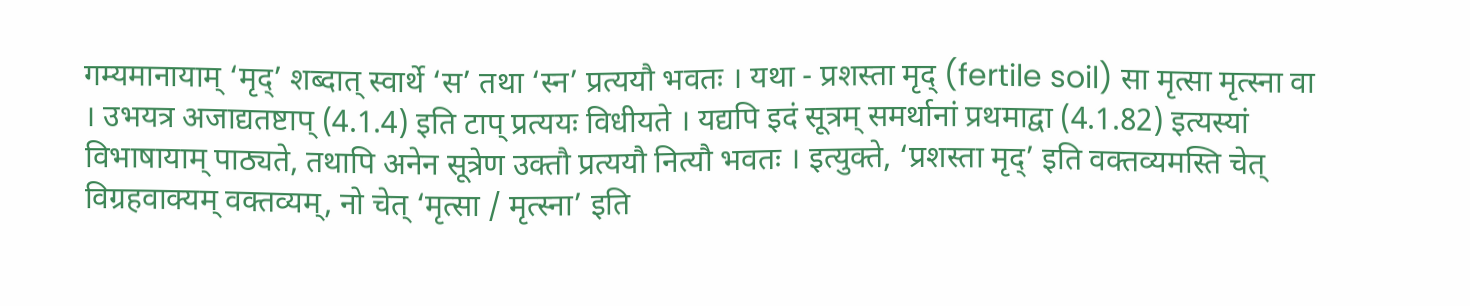गम्यमानायाम् ‘मृद्’ शब्दात् स्वार्थे ‘स’ तथा ‘स्न’ प्रत्ययौ भवतः । यथा - प्रशस्ता मृद् (fertile soil) सा मृत्सा मृत्स्ना वा । उभयत्र अजाद्यतष्टाप् (4.1.4) इति टाप् प्रत्ययः विधीयते । यद्यपि इदं सूत्रम् समर्थानां प्रथमाद्वा (4.1.82) इत्यस्यां विभाषायाम् पाठ्यते, तथापि अनेन सूत्रेण उक्तौ प्रत्ययौ नित्यौ भवतः । इत्युक्ते, ‘प्रशस्ता मृद्’ इति वक्तव्यमस्ति चेत् विग्रहवाक्यम् वक्तव्यम्, नो चेत् ‘मृत्सा / मृत्स्ना’ इति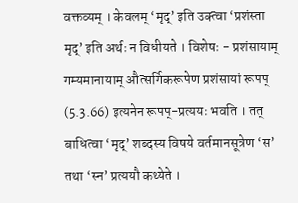वक्तव्यम् । केवलम् ‘मृद्’ इति उक्त्वा ‘प्रशंस्ता मृद्’ इति अर्थः न विधीयते । विशेषः - प्रशंसायाम् गम्यमानायाम् औत्सर्गिकरूपेण प्रशंसायां रूपप् (5.3.66) इत्यनेन रूपप्-प्रत्ययः भवति । तत् बाधित्वा ‘मृद्’ शब्दस्य विषये वर्तमानसूत्रेण ‘स’ तथा ‘स्न’ प्रत्ययौ कथ्येते ।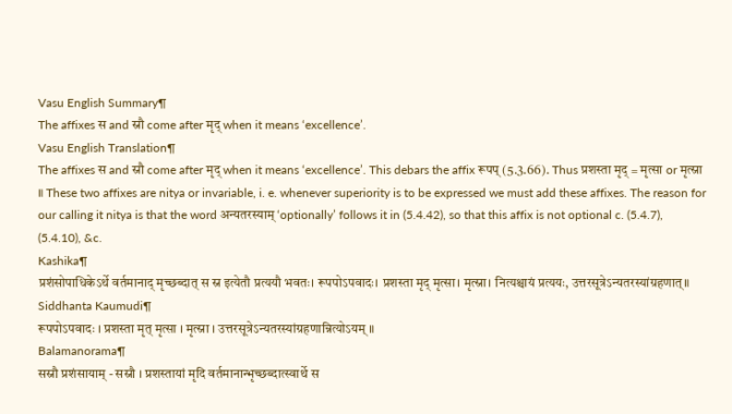Vasu English Summary¶
The affixes स and स्नौ come after मृद् when it means ‘excellence’.
Vasu English Translation¶
The affixes स and स्नौ come after मृद् when it means ‘excellence’. This debars the affix रूपप् (5.3.66). Thus प्रशस्ता मृद् = मृत्सा or मृत्स्ना ॥ These two affixes are nitya or invariable, i. e. whenever superiority is to be expressed we must add these affixes. The reason for our calling it nitya is that the word अन्यतरस्याम् ‘optionally’ follows it in (5.4.42), so that this affix is not optional c. (5.4.7), (5.4.10), &c.
Kashika¶
प्रशंसोपाधिकेऽर्थे वर्तमानाद् मृच्छब्दात् स स्न इत्येतौ प्रत्ययौ भवतः। रूपपोऽपवादः। प्रशस्ता मृद् मृत्सा। मृत्स्ना। नित्यश्चायं प्रत्ययः, उत्तरसूत्रेऽन्यतरस्यांग्रहणात्॥
Siddhanta Kaumudi¶
रूपपोऽपवादः । प्रशस्ता मृत् मृत्सा । मृत्स्ना । उत्तरसूत्रेऽन्यतरस्यांग्रहणान्नित्योऽयम् ॥
Balamanorama¶
सस्नौ प्रशंसायाम् - सस्नौ । प्रशस्तायां मृदि वर्तमानान्भृच्छब्दात्स्वार्थे स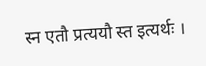स्न एतौ प्रत्ययौ स्त इत्यर्थः ।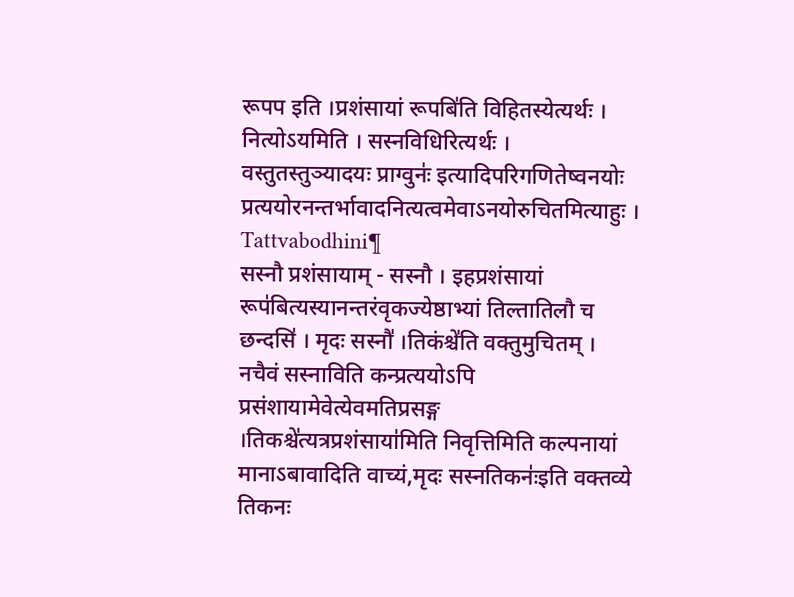रूपप इति ।प्रशंसायां रूपबि॑ति विहितस्येत्यर्थः । नित्योऽयमिति । सस्नविधिरित्यर्थः । वस्तुतस्तुञ्यादयः प्राग्वुनः॑ इत्यादिपरिगणितेष्वनयोः प्रत्ययोरनन्तर्भावादनित्यत्वमेवाऽनयोरुचितमित्याहुः ।
Tattvabodhini¶
सस्नौ प्रशंसायाम् - सस्नौ । इहप्रशंसायां रूप॑बित्यस्यानन्तरंवृकज्येष्ठाभ्यां तिल्तातिलौ च छन्दसि॑ । मृदः सस्नौ॑ ।तिकंश्चे॑ति वक्तुमुचितम् । नचैवं सस्नाविति कन्प्रत्ययोऽपि प्रसंशायामेवेत्येवमतिप्रसङ्ग ।तिकश्चे॑त्यत्रप्रशंसाया॑मिति निवृत्तिमिति कल्पनायां मानाऽबावादिति वाच्यं,मृदः सस्नतिकनः॑इति वक्तव्ये तिकनः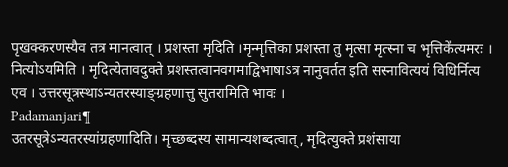पृखक्करणस्यैव तत्र मानत्वात् । प्रशस्ता मृदिति ।मृन्मृत्तिका प्रशस्ता तु मृत्सा मृत्स्ना च भृत्तिके॑त्यमरः । नित्योऽयमिति । मृदित्येतावदुक्ते प्रशस्तत्वानवगमाद्विभाषाऽत्र नानुवर्तत इति सस्नावित्ययं विधिर्नित्य एव । उत्तरसूत्रस्थाऽन्यतरस्याङ्ग्रहणात्तु सुतरामिति भावः ।
Padamanjari¶
उतरसूत्रेऽन्यतरस्यांग्रहणादिति। मृच्छब्दस्य सामान्यशब्दत्वात्, मृदित्युक्ते प्रशंसाया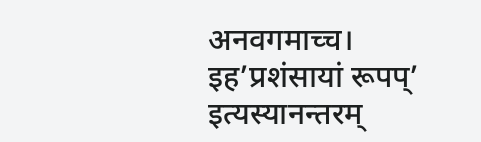अनवगमाच्च। इह’प्रशंसायां रूपप्’ इत्यस्यानन्तरम्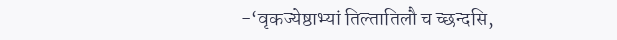-‘वृकज्येष्ठाभ्यां तिल्तातिलौ च च्छन्दसि,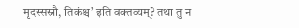मृदस्सस्नौ, तिकंश्च’ इति वक्तव्यम्? तथा तु न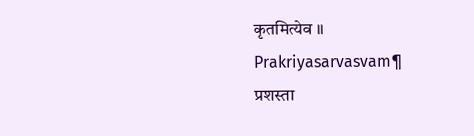कृतमित्येव ॥
Prakriyasarvasvam¶
प्रशस्ता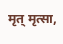मृत् मृत्सा,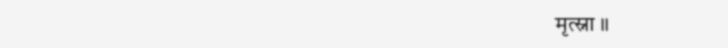मृत्स्ना ॥